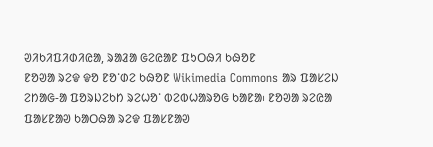ᱣᱤᱠᱤᱯᱤᱰᱤᱭᱟ, ᱨᱟᱲᱟ ᱜᱮᱭᱟᱱ ᱯᱩᱛᱷᱤ ᱠᱷᱚᱱ
ᱱᱚᱣᱟ ᱨᱮᱫ ᱫᱚ ᱱᱚᱸᱰᱮ ᱠᱷᱚᱱ Wikimedia Commons ᱟᱨ ᱯᱟᱥᱮᱡ ᱮᱴᱟᱜ-ᱟ ᱯᱚᱨᱡᱮᱠᱴ ᱨᱮᱦᱚᱸ ᱵᱮᱵᱦᱟᱨᱚᱜ ᱠᱟᱱᱟ᱾ ᱱᱚᱣᱟ ᱨᱮᱭᱟ ᱯᱟᱥᱱᱟᱣ ᱠᱟᱛᱷᱟ ᱨᱮᱫ ᱯᱟᱥᱱᱟᱣ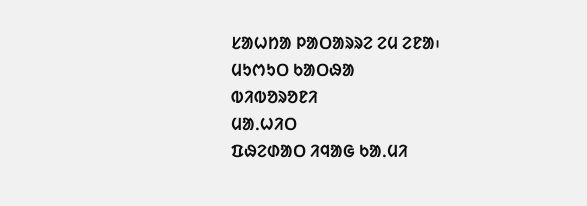ᱥᱟᱦᱴᱟ ᱞᱟᱛᱟᱨᱨᱮ ᱮᱢ ᱮᱱᱟ᱾
ᱢᱩᱬᱩᱛ ᱠᱟᱛᱷᱟ
ᱵᱤᱵᱚᱨᱚᱱᱤ
ᱢᱟᱹᱦᱤᱛ
ᱯᱷᱮᱰᱟᱛ ᱤᱧᱟᱜ ᱠᱟᱹᱢᱤ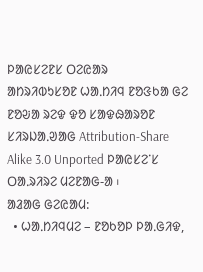ᱞᱟᱭᱥᱮᱱᱥ ᱛᱮᱭᱟᱨ
ᱟᱴᱨᱤᱵᱩᱥᱚᱱ ᱦᱟᱹᱴᱤᱧ ᱱᱚᱝᱠᱟ ᱜᱮ
ᱱᱚᱶᱟ ᱨᱮᱫ ᱫᱚ ᱥᱟᱫᱷᱟᱨᱚᱱ ᱥᱤᱨᱡᱟᱹᱣᱟᱜ Attribution-Share Alike 3.0 Unported ᱞᱟᱭᱥᱮᱸᱥ ᱛᱟᱹᱨᱤᱨᱮ ᱢᱮᱱᱟᱜ-ᱟ ᱾
ᱟᱲᱟᱜ ᱜᱮᱭᱟᱢ:
  • ᱦᱟᱹᱴᱤᱧᱢᱮ – ᱱᱚᱠᱚᱞ ᱞᱟᱹᱜᱤᱫ,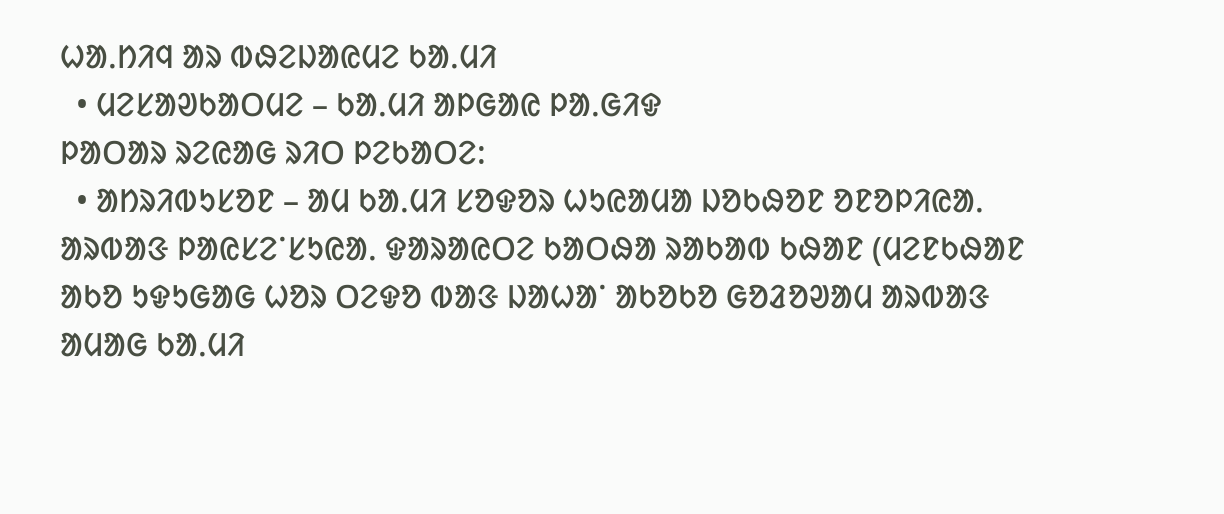ᱦᱟᱹᱴᱤᱧ ᱟᱨ ᱵᱷᱮᱡᱟᱭᱢᱮ ᱠᱟᱹᱢᱤ
  • ᱢᱮᱥᱟᱣᱠᱟᱛᱢᱮ – ᱠᱟᱹᱢᱤ ᱟᱞᱜᱟᱭ ᱞᱟᱹᱜᱤᱫ
ᱞᱟᱛᱟᱨ ᱨᱮᱭᱟᱜ ᱨᱤᱛ ᱞᱮᱠᱟᱛᱮ:
  • ᱟᱴᱨᱤᱵᱩᱥᱚᱱ – ᱟᱢ ᱠᱟᱹᱢᱤ ᱥᱚᱫᱚᱨ ᱦᱩᱭᱟᱢᱟ ᱡᱚᱠᱷᱚᱱ ᱚᱱᱚᱞᱤᱭᱟᱹ ᱟᱨᱵᱟᱝ ᱞᱟᱭᱥᱮᱸᱥᱩᱭᱟᱹ ᱫᱟᱨᱟᱭᱛᱮ ᱠᱟᱛᱷᱟ ᱨᱟᱠᱟᱵ ᱠᱷᱟᱱ (ᱢᱮᱱᱠᱷᱟᱱ ᱟᱠᱚ ᱩᱫᱩᱜᱟᱜ ᱦᱚᱨ ᱛᱮᱫᱚ ᱵᱟᱝ ᱡᱟᱦᱟᱸ ᱟᱠᱚᱠᱚ ᱜᱚᱲᱚᱣᱟᱢ ᱟᱨᱵᱟᱝ ᱟᱢᱟᱜ ᱠᱟᱹᱢᱤ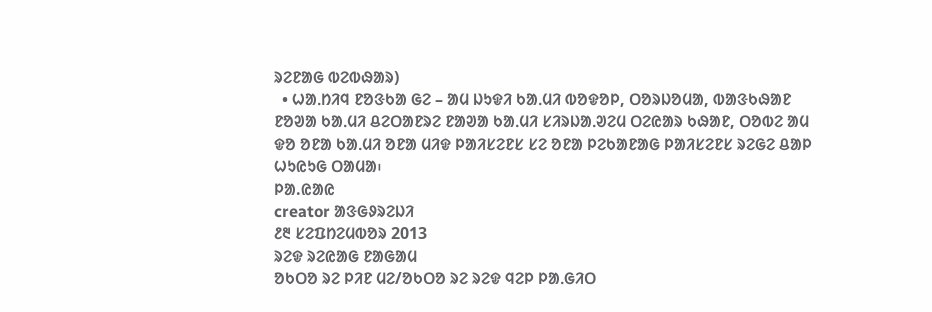ᱨᱮᱱᱟᱜ ᱵᱮᱵᱷᱟᱨ)
  • ᱦᱟᱹᱴᱤᱧ ᱱᱚᱝᱠᱟ ᱜᱮ – ᱟᱢ ᱡᱩᱫᱤ ᱠᱟᱹᱢᱤ ᱵᱚᱫᱚᱞ, ᱛᱚᱨᱡᱚᱢᱟ, ᱵᱟᱝᱠᱷᱟᱱ ᱱᱚᱣᱟ ᱠᱟᱹᱢᱤ ᱪᱮᱛᱟᱱᱨᱮ ᱱᱟᱣᱟ ᱠᱟᱹᱢᱤ ᱥᱤᱨᱡᱟᱹᱣᱮᱢ ᱛᱮᱭᱟᱨ ᱠᱷᱟᱱ, ᱛᱚᱵᱮ ᱟᱢ ᱫᱚ ᱚᱱᱟ ᱠᱟᱹᱢᱤ ᱚᱱᱟ ᱢᱤᱫ ᱞᱟᱤᱥᱮᱱᱥ ᱥᱮ ᱚᱱᱟ ᱞᱮᱠᱟᱱᱟᱜ ᱞᱟᱤᱥᱮᱱᱥ ᱨᱮᱜᱮ ᱪᱟᱞ ᱦᱩᱭᱩᱜ ᱛᱟᱢᱟ᱾
ᱞᱟ.ᱭᱟᱭ
creator ᱟᱝᱜᱽᱨᱮᱡᱤ
᱒᱓ ᱥᱮᱯᱴᱮᱢᱵᱚᱨ 2013
ᱨᱮᱫ ᱨᱮᱭᱟᱜ ᱱᱟᱜᱟᱢ
ᱚᱠᱛᱚ ᱨᱮ ᱞᱤᱱ ᱢᱮ/ᱚᱠᱛᱚ ᱨᱮ ᱨᱮᱫ ᱧᱮᱞ ᱞᱟᱹᱜᱤᱛ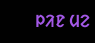ᱞᱤᱱ ᱢᱮ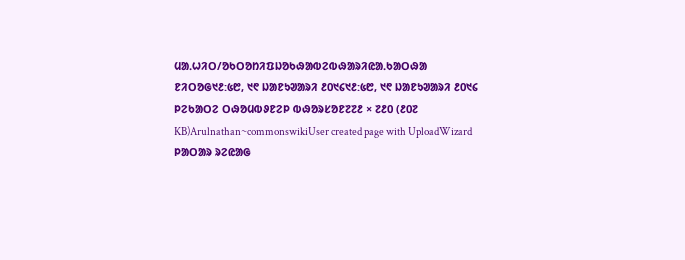ᱢᱟᱹᱦᱤᱛ/ᱚᱠᱛᱚᱴᱤᱯᱡᱚᱠᱷᱟᱵᱮᱵᱷᱟᱨᱤᱭᱟᱹᱠᱟᱛᱷᱟ
ᱱᱤᱛᱚᱜ᱑᱒:᱕᱘, ᱑᱖ ᱡᱟᱱᱩᱣᱟᱨᱤ ᱒᱐᱑᱔᱑᱒:᱕᱘, ᱑᱖ ᱡᱟᱱᱩᱣᱟᱨᱤ ᱒᱐᱑᱔ ᱞᱮᱠᱟᱛᱮ ᱛᱷᱚᱢᱵᱽᱱᱮᱞ ᱵᱷᱚᱨᱥᱚᱱ᱗᱗᱒ × ᱗᱒᱐ (᱒᱐᱗ KB)Arulnathan~commonswikiUser created page with UploadWizard
ᱞᱟᱛᱟᱨ ᱨᱮᱭᱟᱜ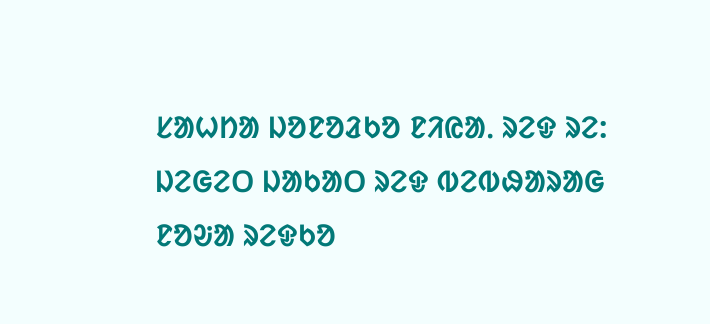ᱥᱟᱦᱴᱟ ᱡᱚᱱᱚᱲᱠᱚ ᱱᱤᱭᱟᱹ ᱨᱮᱫ ᱨᱮ:
ᱡᱮᱜᱮᱛ ᱡᱟᱠᱟᱛ ᱨᱮᱫ ᱵᱮᱵᱷᱟᱨᱟᱜ
ᱱᱚᱶᱟ ᱨᱮᱫᱠᱚ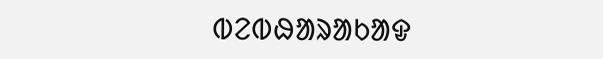ᱵᱮᱵᱷᱟᱨᱟᱠᱟᱫ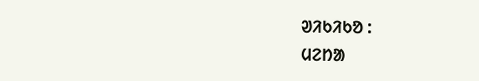ᱣᱤᱠᱤᱠᱚ :
ᱢᱮᱴᱟ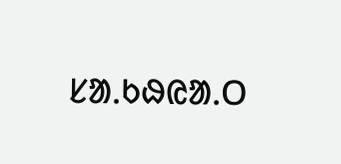ᱥᱟᱹᱠᱷᱭᱟᱹᱛ